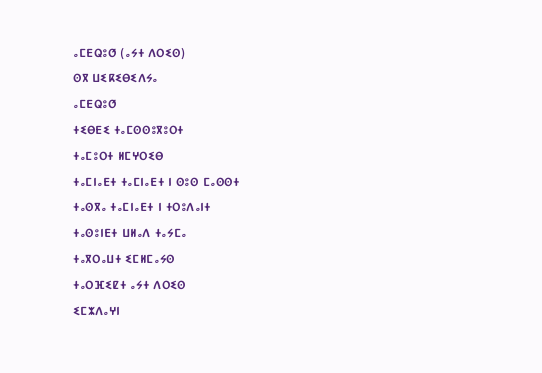ⴰⵎⴹⵕⵓⵚ (ⴰⵢⵜ ⴷⵔⵉⵙ)
ⵙⴳ ⵡⵉⴽⵉⴱⵉⴷⵢⴰ
ⴰⵎⴹⵕⵓⵚ
ⵜⵉⴱⴹⵉ ⵜⴰⵎⵙⵙⵓⴳⵓⵔⵜ
ⵜⴰⵎⵓⵔⵜ ⵍⵎⵖⵔⵉⴱ
ⵜⴰⵎⵏⴰⴹⵜ ⵜⴰⵎⵏⴰⴹⵜ ⵏ ⵙⵓⵙ ⵎⴰⵙⵙⵜ
ⵜⴰⵙⴳⴰ ⵜⴰⵎⵏⴰⴹⵜ ⵏ ⵜⵔⵓⴷⴰⵏⵜ
ⵜⴰⵙⵓⵏⴹⵜ ⵡⵍⴰⴷ ⵜⴰⵢⵎⴰ
ⵜⴰⴳⵔⴰⵡⵜ ⵉⵎⵍⵎⴰⵢⵙ
ⵜⴰⵔⴼⵉⵇⵜ ⴰⵢⵜ ⴷⵔⵉⵙ
ⵉⵎⵣⴷⴰⵖⵏ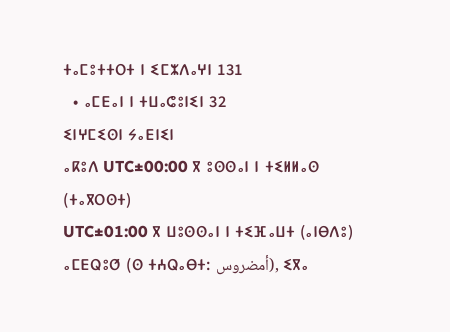ⵜⴰⵎⵓⵜⵜⵔⵜ ⵏ ⵉⵎⵣⴷⴰⵖⵏ 131
  • ⴰⵎⴹⴰⵏ ⵏ ⵜⵡⴰⵛⵓⵏⵉⵏ 32
ⵉⵏⵖⵎⵉⵙⵏ ⵢⴰⴹⵏⵉⵏ
ⴰⴽⵓⴷ UTC±00:00 ⴳ ⵓⵙⵙⴰⵏ ⵏ ⵜⵉⵍⵍⴰⵙ (ⵜⴰⴳⵔⵙⵜ)
UTC±01:00 ⴳ ⵡⵓⵙⵙⴰⵏ ⵏ ⵜⵉⴼⴰⵡⵜ (ⴰⵏⴱⴷⵓ)
ⴰⵎⴹⵕⵓⵚ (ⵙ ⵜⵄⵕⴰⴱⵜ: أمضروس), ⵉⴳⴰ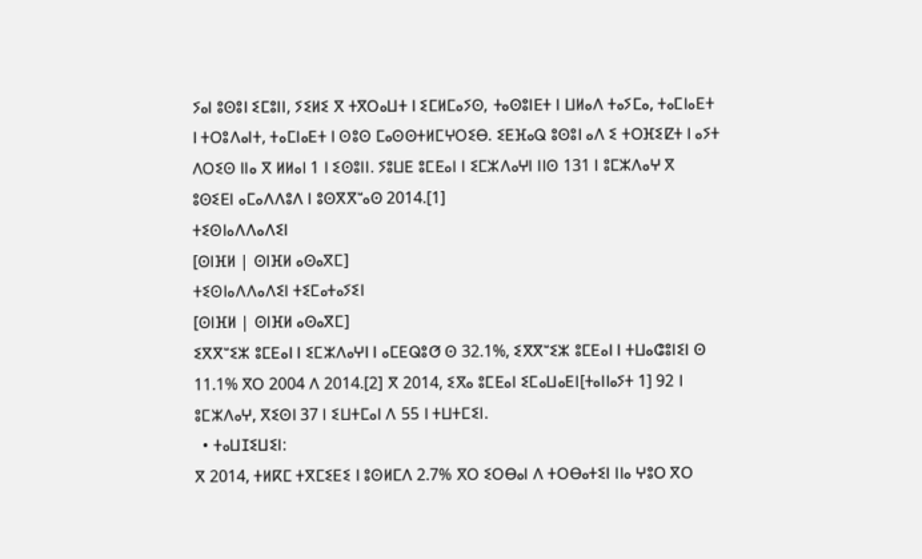ⵢⴰⵏ ⵓⵙⵓⵏ ⵉⵎⵓⵏⵏ, ⵢⵉⵍⵉ ⴳ ⵜⴳⵔⴰⵡⵜ ⵏ ⵉⵎⵍⵎⴰⵢⵙ, ⵜⴰⵙⵓⵏⴹⵜ ⵏ ⵡⵍⴰⴷ ⵜⴰⵢⵎⴰ, ⵜⴰⵎⵏⴰⴹⵜ ⵏ ⵜⵔⵓⴷⴰⵏⵜ, ⵜⴰⵎⵏⴰⴹⵜ ⵏ ⵙⵓⵙ ⵎⴰⵙⵙⵜⵍⵎⵖⵔⵉⴱ. ⵉⴹⴼⴰⵕ ⵓⵙⵓⵏ ⴰⴷ ⵉ ⵜⵔⴼⵉⵇⵜ ⵏ ⴰⵢⵜ ⴷⵔⵉⵙ ⵏⵏⴰ ⴳ ⵍⵍⴰⵏ 1 ⵏ ⵉⵙⵓⵏⵏ. ⵢⵓⵡⴹ ⵓⵎⴹⴰⵏ ⵏ ⵉⵎⵣⴷⴰⵖⵏ ⵏⵏⵙ 131 ⵏ ⵓⵎⵣⴷⴰⵖ ⴳ ⵓⵙⵉⴹⵏ ⴰⵎⴰⴷⴷⵓⴷ ⵏ ⵓⵙⴳⴳⵯⴰⵙ 2014.[1]
ⵜⵉⵙⵏⴰⴷⴷⴰⴷⵉⵏ
[ⵙⵏⴼⵍ | ⵙⵏⴼⵍ ⴰⵙⴰⴳⵎ]
ⵜⵉⵙⵏⴰⴷⴷⴰⴷⵉⵏ ⵜⵉⵎⴰⵜⴰⵢⵉⵏ
[ⵙⵏⴼⵍ | ⵙⵏⴼⵍ ⴰⵙⴰⴳⵎ]
ⵉⴳⴳⵯⵉⵣ ⵓⵎⴹⴰⵏ ⵏ ⵉⵎⵣⴷⴰⵖⵏ ⵏ ⴰⵎⴹⵕⵓⵚ ⵙ 32.1%, ⵉⴳⴳⵯⵉⵣ ⵓⵎⴹⴰⵏ ⵏ ⵜⵡⴰⵛⵓⵏⵉⵏ ⵙ 11.1% ⴳⵔ 2004 ⴷ 2014.[2] ⴳ 2014, ⵉⴳⴰ ⵓⵎⴹⴰⵏ ⵉⵎⴰⵡⴰⴹⵏ[ⵜⴰⵏⵏⴰⵢⵜ 1] 92 ⵏ ⵓⵎⵣⴷⴰⵖ, ⴳⵉⵙⵏ 37 ⵏ ⵉⵡⵜⵎⴰⵏ ⴷ 55 ⵏ ⵜⵡⵜⵎⵉⵏ.
  • ⵜⴰⵡⵊⵉⵡⵉⵏ:
ⴳ 2014, ⵜⵍⴽⵎ ⵜⴳⵎⵉⴹⵉ ⵏ ⵓⵙⵍⵎⴷ 2.7% ⴳⵔ ⵉⵔⴱⴰⵏ ⴷ ⵜⵔⴱⴰⵜⵉⵏ ⵏⵏⴰ ⵖⵓⵔ ⴳⵔ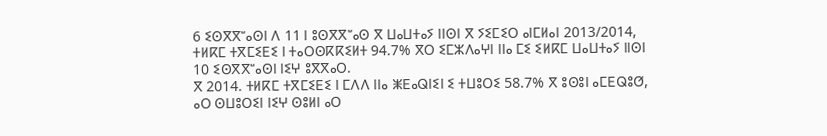6 ⵉⵙⴳⴳⵯⴰⵙⵏ ⴷ 11 ⵏ ⵓⵙⴳⴳⵯⴰⵙ ⴳ ⵡⴰⵡⵜⴰⵢ ⵏⵏⵙⵏ ⴳ ⵢⵉⵎⵉⵔ ⴰⵏⵎⵍⴰⵏ 2013/2014, ⵜⵍⴽⵎ ⵜⴳⵎⵉⴹⵉ ⵏ ⵜⴰⵔⵙⴽⴽⵉⵍⵜ 94.7% ⴳⵔ ⵉⵎⵣⴷⴰⵖⵏ ⵏⵏⴰ ⵎⵉ ⵉⵍⴽⵎ ⵡⴰⵡⵜⴰⵢ ⵏⵏⵙⵏ 10 ⵉⵙⴳⴳⵯⴰⵙⵏ ⵏⵉⵖ ⵓⴳⴳⴰⵔ.
ⴳ 2014. ⵜⵍⴽⵎ ⵜⴳⵎⵉⴹⵉ ⵏ ⵎⴷⴷ ⵏⵏⴰ ⵥⴹⴰⵕⵏⵉⵏ ⵉ ⵜⵡⵓⵔⵉ 58.7% ⴳ ⵓⵙⵓⵏ ⴰⵎⴹⵕⵓⵚ, ⴰⵔ ⵙⵡⵓⵔⵉⵏ ⵏⵉⵖ ⵙⵓⵍⵏ ⴰⵔ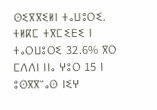ⵙⵉⴳⴳⵉⵍⵏ ⵜⴰⵡⵓⵔⵉ. ⵜⵍⴽⵎ ⵜⴳⵎⵉⴹⵉ ⵏ ⵜⴰⵔⵡⵓⵔⵉ 32.6% ⴳⵔ ⵎⴷⴷⵏ ⵏⵏⴰ ⵖⵓⵔ 15 ⵏ ⵓⵙⴳⴳⵯⴰⵙ ⵏⵉⵖ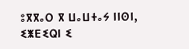ⵓⴳⴳⴰⵔ ⴳ ⵡⴰⵡⵜⴰⵢ ⵏⵏⵙⵏ, ⵉⵥⴹⵉⵕⵏ ⵉ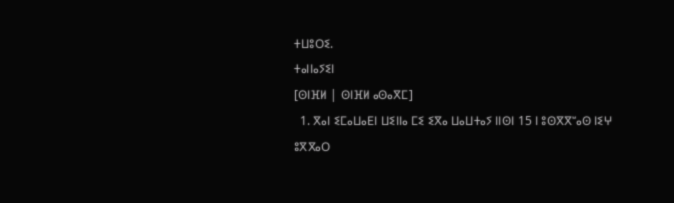ⵜⵡⵓⵔⵉ.
ⵜⴰⵏⵏⴰⵢⵉⵏ
[ⵙⵏⴼⵍ | ⵙⵏⴼⵍ ⴰⵙⴰⴳⵎ]
  1. ⴳⴰⵏ ⵉⵎⴰⵡⴰⴹⵏ ⵡⵉⵏⵏⴰ ⵎⵉ ⵉⴳⴰ ⵡⴰⵡⵜⴰⵢ ⵏⵏⵙⵏ 15 ⵏ ⵓⵙⴳⴳⵯⴰⵙ ⵏⵉⵖ ⵓⴳⴳⴰⵔ